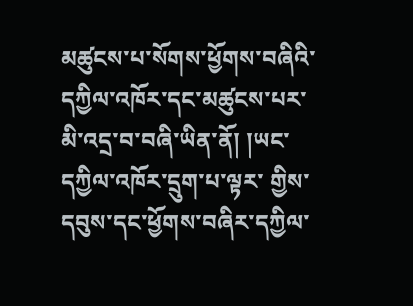མཚུངས་པ་སོགས་ཕྱོགས་བཞིའི་དཀྱིལ་འཁོར་དང་མཚུངས་པར་མི་འདྲ་བ་བཞི་ཡིན་ནོ། །ཡང་དཀྱིལ་འཁོར་དྲུག་པ་ལྟར་ གྱིས་དབུས་དང་ཕྱོགས་བཞིར་དཀྱིལ་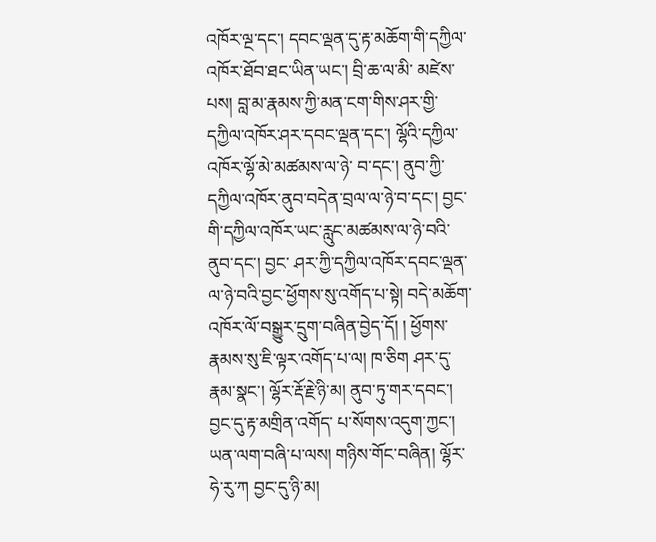འཁོར་ལྔ་དང་། དབང་ལྡན་དུ་རྟ་མཆོག་གི་དཀྱིལ་འཁོར་ཐོབ་ཐང་ཡིན་ཡང་། བྲི་ཆ་ལ་མི་ མཛེས་པས། བླ་མ་རྣམས་ཀྱི་མན་ངག་གིས་ཤར་གྱི་དཀྱིལ་འཁོར་ཤར་དབང་ལྡན་དང་། ལྷོའི་དཀྱིལ་འཁོར་ལྷོ་མེ་མཚམས་ལ་ཉེ་ བ་དང་། ནུབ་ཀྱི་དཀྱིལ་འཁོར་ནུབ་བདེན་བྲལ་ལ་ཉེ་བ་དང་། བྱང་གི་དཀྱིལ་འཁོར་ཡང་རླུང་མཚམས་ལ་ཉེ་བའི་ནུབ་དང་། བྱང་ ཤར་ཀྱི་དཀྱིལ་འཁོར་དབང་ལྡན་ལ་ཉེ་བའི་བྱང་ཕྱོགས་སུ་འགོད་པ་སྟེ། བདེ་མཆོག་འཁོར་ལོ་བསྒྱུར་དྲུག་བཞིན་བྱེད་དོ། ། ཕྱོགས་རྣམས་སུ་ཇི་ལྟར་འགོད་པ་ལ། ཁ་ཅིག ཤར་དུ་རྣམ་སྣང་། ལྷོར་རྡོ་རྗེ་ཉི་མ། ནུབ་ཏུ་གར་དབང་། བྱང་དུ་རྟ་མགྲིན་འགོད་ པ་སོགས་འདུག་ཀྱང་། ཡན་ལག་བཞི་པ་ལས། གཉིས་གོང་བཞིན། ལྷོར་ཧེ་རུ་ཀ བྱང་དུ་ཉི་མ།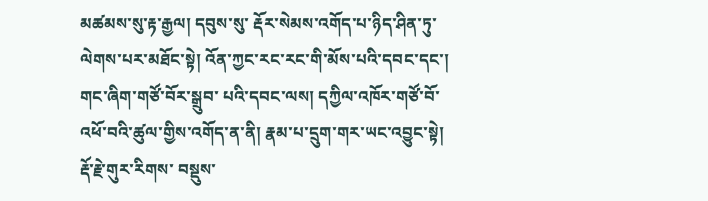མཚམས་སུ་རྟ་རྒྱལ། དབུས་སུ་ རྡོར་སེམས་འགོད་པ་ཉིད་ཤིན་ཏུ་ལེགས་པར་མཐོང་སྟེ། འོན་ཀྱང་རང་རང་གི་མོས་པའི་དབང་དང་། གང་ཞིག་གཙོ་བོར་སྒྲུབ་ པའི་དབང་ལས། དཀྱིལ་འཁོར་གཙོ་བོ་འཕོ་བའི་ཚུལ་གྱིས་འགོད་ན་ནི། རྣམ་པ་དྲུག་གར་ཡང་འབྱུང་སྟེ། རྡོ་རྗེ་གུར་རིགས་ བསྡུས་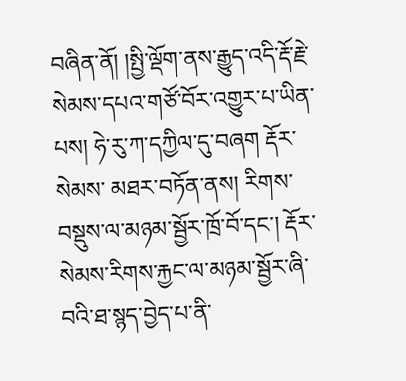བཞིན་ནོ། །སྤྱི་ལྡོག་ནས་རྒྱུད་འདི་རྡོ་རྗེ་སེམས་དཔའ་གཙོ་བོར་འགྱུར་པ་ཡིན་པས། ཧེ་རུ་ཀ་དཀྱིལ་དུ་བཞག རྡོར་སེམས་ མཐར་བཏོན་ནས། རིགས་བསྡུས་ལ་མཉམ་སྦྱོར་ཁྲོ་བོ་དང་། རྡོར་སེམས་རིགས་རྐྱང་ལ་མཉམ་སྦྱོར་ཞི་བའི་ཐ་སྙད་བྱེད་པ་ནི་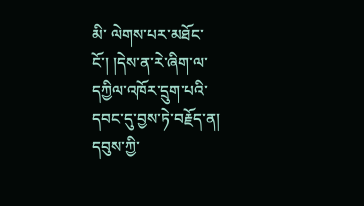མི་ ལེགས་པར་མཐོང་ངོ་། །དེས་ན་རེ་ཞིག་ལ་དཀྱིལ་འཁོར་དྲུག་པའི་དབང་དུ་བྱས་ཏེ་བརྗོད་ན། དབུས་ཀྱི་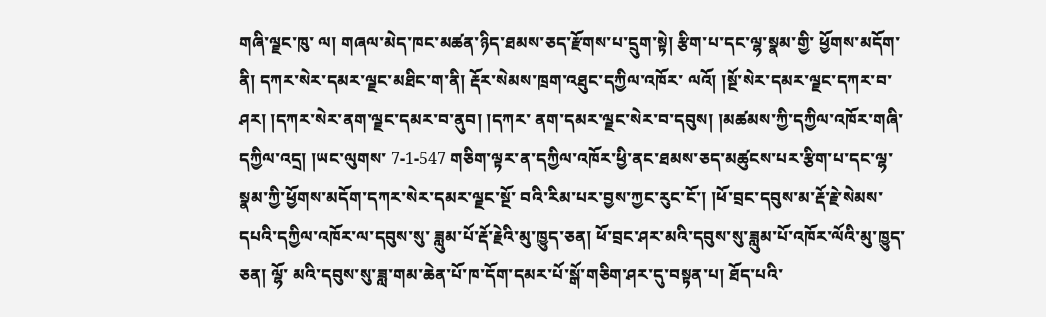གཞི་ལྗང་ཁུ་ ལ། གཞལ་མེད་ཁང་མཚན་ཉིད་ཐམས་ཅད་རྫོགས་པ་དྲུག་སྟེ། རྩིག་པ་དང་ལྷ་སྣམ་གྱི་ ཕྱོགས་མདོག་ནི། དཀར་སེར་དམར་ལྗང་མཐིང་ག་ནི། རྡོར་སེམས་ཁྲག་འཐུང་དཀྱིལ་འཁོར་ ལའོ། །སྔོ་སེར་དམར་ལྗང་དཀར་བ་ཤར། །དཀར་སེར་ནག་ལྗང་དམར་བ་ནུབ། །དཀར་ ནག་དམར་ལྗང་སེར་བ་དབུས། །མཚམས་ཀྱི་དཀྱིལ་འཁོར་གཞི་དཀྱིལ་འདྲ། །ཡང་ལུགས་ 7-1-547 གཅིག་ལྟར་ན་དཀྱིལ་འཁོར་ཕྱི་ནང་ཐམས་ཅད་མཚུངས་པར་རྩིག་པ་དང་ལྷ་སྣམ་ཀྱི་ཕྱོགས་མདོག་དཀར་སེར་དམར་ལྗང་སྔོ་ བའི་རིམ་པར་བྱས་ཀྱང་རུང་ངོ་། །ཕོ་བྲང་དབུས་མ་རྡོ་རྗེ་སེམས་དཔའི་དཀྱིལ་འཁོར་ལ་དབུས་སུ་ ཟླུམ་པོ་རྡོ་རྗེའི་མུ་ཁྱུད་ཅན། ཕོ་བྲང་ཤར་མའི་དབུས་སུ་ཟླུམ་པོ་འཁོར་ལོའི་མུ་ཁྱུད་ཅན། ལྷོ་ མའི་དབུས་སུ་ཟླ་གམ་ཆེན་པོ་ཁ་དོག་དམར་པོ་སྒོ་གཅིག་ཤར་དུ་བསྟན་པ། ཐོད་པའི་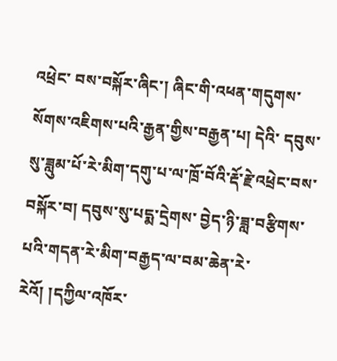འཕྲེང་ བས་བསྐོར་ཞིང་། ཞིང་གི་འཕན་གདུགས་སོགས་འཇིགས་པའི་རྒྱན་གྱིས་བརྒྱན་པ། དེའི་ དབུས་སུ་ཟླུམ་པོ་རེ་མིག་དགུ་པ་ལ་ཁྲོ་བོའི་རྡོ་རྗེ་འཕྲེང་བས་བསྐོར་བ། དབུས་སུ་པདྨ་དྲེགས་ བྱེད་ཉི་ཟླ་བརྩིགས་པའི་གདན་རེ་མིག་བརྒྱད་ལ་བམ་ཆེན་རེ་རེའོ། །དཀྱིལ་འཁོར་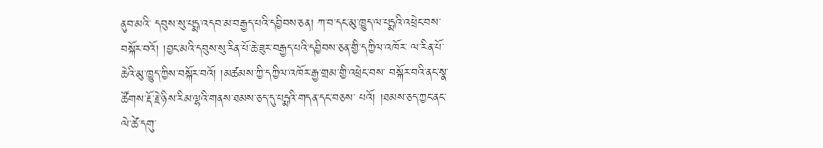ནུབ་མའི་ དབུས་སུ་པདྨ་འདབ་མ་བརྒྱད་པའི་དབྱིབས་ཅན། ཀ་བ་དང་མུ་ཁྱུད་ལ་པདྨའི་འཕྲེང་བས་ བསྐོར་བའོ། །བྱང་མའི་དབུས་སུ་རིན་པོ་ཆེ་ཟུར་བརྒྱད་པའི་དབྱིབས་ཅན་གྱི་དཀྱིལ་འཁོར་ ལ་རིན་པོ་ཆེའི་མུ་ཁྱུད་ཀྱིས་བསྐོར་བའོ། །མཚམས་ཀྱི་དཀྱིལ་འཁོར་རྒྱ་གྲམ་གྱི་འཕྲེང་བས་ བསྐོར་བའི་ནང་སྣ་ཚོགས་རྡོ་རྗེ་ཉིས་རིམ་ལྷའི་གནས་ཐམས་ཅད་དུ་པདྨའི་གདན་དང་བཅས་ པའོ། །ཐམས་ཅད་ཀྱང་ནང་ལེ་ཚེ་དགུ་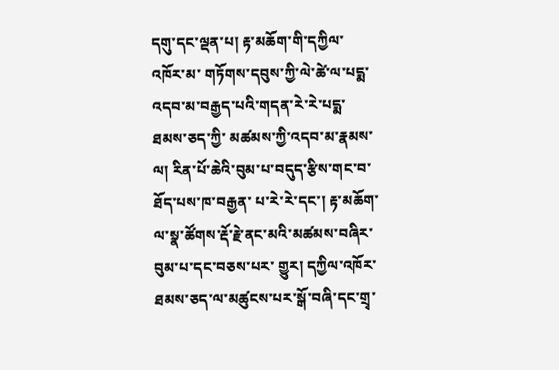དགུ་དང་ལྡན་པ། རྟ་མཆོག་གི་དཀྱིལ་འཁོར་མ་ གཏོགས་དབུས་ཀྱི་ལེ་ཚེ་ལ་པདྨ་འདབ་མ་བརྒྱད་པའི་གདན་རེ་རེ་པདྨ་ཐམས་ཅད་ཀྱི་ མཚམས་ཀྱི་འདབ་མ་རྣམས་ལ། རིན་པོ་ཆེའི་བུམ་པ་བདུད་རྩིས་གང་བ་ཐོད་པས་ཁ་བརྒྱན་ པ་རེ་རེ་དང་། རྟ་མཆོག་ལ་སྣ་ཚོགས་རྡོ་རྗེ་ནང་མའི་མཚམས་བཞིར་བུམ་པ་དང་བཅས་པར་ གྱུར། དཀྱིལ་འཁོར་ཐམས་ཅད་ལ་མཚུངས་པར་སྒོ་བཞི་དང་གྲྭ་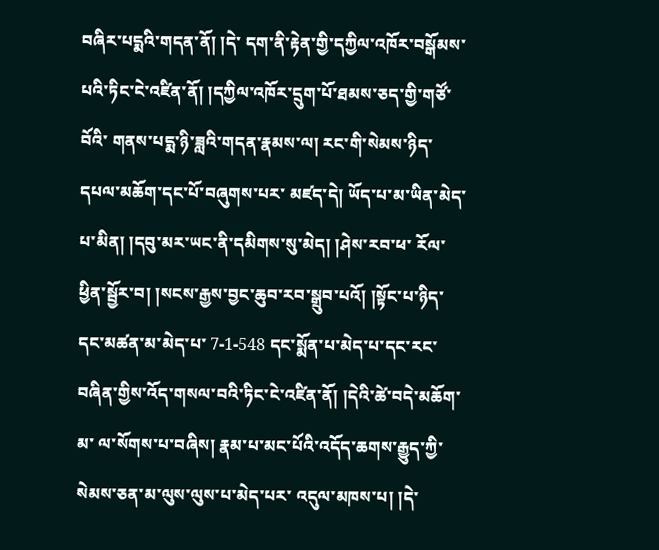བཞིར་པདྨའི་གདན་ནོ། །དེ་ དག་ནི་རྟེན་གྱི་དཀྱིལ་འཁོར་བསྒོམས་པའི་ཏིང་ངེ་འཛིན་ནོ། །དཀྱིལ་འཁོར་དྲུག་པོ་ཐམས་ཅད་གྱི་གཙོ་བོའི་ གནས་པདྨ་ཉི་ཟླའི་གདན་རྣམས་ལ། རང་གི་སེམས་ཉིད་དཔལ་མཆོག་དང་པོ་བཞུགས་པར་ མཛད་དེ། ཡོད་པ་མ་ཡིན་མེད་པ་མིན། །དབུ་མར་ཡང་ནི་དམིགས་སུ་མེད། །ཤེས་རབ་ཕ་ རོལ་ཕྱིན་སྦྱོར་བ། །སངས་རྒྱས་བྱང་ཆུབ་རབ་སྒྲུབ་པའོ། །སྟོང་པ་ཉིད་དང་མཚན་མ་མེད་པ་ 7-1-548 དང་སྨོན་པ་མེད་པ་དང་རང་བཞིན་གྱིས་འོད་གསལ་བའི་ཏིང་ངེ་འཛིན་ནོ། །དེའི་ཚེ་བདེ་མཆོག་མ་ ལ་སོགས་པ་བཞིས། རྣམ་པ་མང་པོའི་འདོད་ཆགས་རྒྱུད་ཀྱི་སེམས་ཅན་མ་ལུས་ལུས་པ་མེད་པར་ འདུལ་མཁས་པ། །དེ་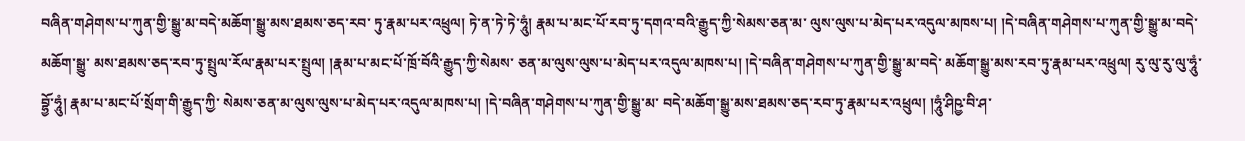བཞིན་གཤེགས་པ་ཀུན་གྱི་སྒྱུ་མ་བདེ་མཆོག་སྒྱུ་མས་ཐམས་ཅད་རབ་ ཏུ་རྣམ་པར་འཕྲུལ། ཏེ་ན་ཏེ་ཏེ་ཧཱུཾ། རྣམ་པ་མང་པོ་རབ་ཏུ་དགའ་བའི་རྒྱུད་ཀྱི་སེམས་ཅན་མ་ ལུས་ལུས་པ་མེད་པར་འདུལ་མཁས་པ། །དེ་བཞིན་གཤེགས་པ་ཀུན་གྱི་སྒྱུ་མ་བདེ་མཆོག་སྒྱུ་ མས་ཐམས་ཅད་རབ་ཏུ་སྤྲུལ་རོལ་རྣམ་པར་སྤྲུལ། །རྣམ་པ་མང་པོ་ཁྲོ་བོའི་རྒྱུད་ཀྱི་སེམས་ ཅན་མ་ལུས་ལུས་པ་མེད་པར་འདུལ་མཁས་པ། །དེ་བཞིན་གཤེགས་པ་ཀུན་གྱི་སྒྱུ་མ་བདེ་ མཆོག་སྒྱུ་མས་རབ་ཏུ་རྣམ་པར་འཕྲུལ། རུ་ལུ་རུ་ལུ་ཧཱུཾ་བྷྱོ་ཧཱུཾ། རྣམ་པ་མང་པོ་སྲོག་གི་རྒྱུད་ཀྱི་ སེམས་ཅན་མ་ལུས་ལུས་པ་མེད་པར་འདུལ་མཁས་པ། །དེ་བཞིན་གཤེགས་པ་ཀུན་གྱི་སྒྱུ་མ་ བདེ་མཆོག་སྒྱུ་མས་ཐམས་ཅད་རབ་ཏུ་རྣམ་པར་འཕྲུལ། །ཧཱུཾ་ཤིཥྱ་བི་ཤ་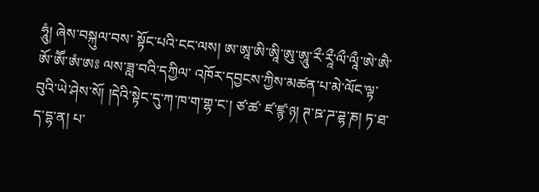ཧཱུཾ། ཞེས་བསྐུལ་བས་ སྟོང་པའི་ངང་ལས། ཨ་ཨཱ་ཨི་ཨཱི་ཨུ་ཨཱུ་རྀ་རཱྀ་ལྀ་ལཱྀ་ཨེ་ཨཻ་ཨོ་ཨཽ་ཨཾ་ཨཿ ལས་ཟླ་བའི་དཀྱིལ་ འཁོར་དབྱངས་ཀྱིས་མཚན་པ་མེ་ལོང་ལྟ་བུའི་ཡེ་ཤེས་སོ། །དེའི་སྟེང་དུ་ཀ་ཁ་ག་གྷ་ང་། ཙ་ཚ་ ཛ་ཛྙ་ཉ། ཊ་ཋ་ཌ་ཌྷ་ཎ། ཏ་ཐ་ད་དྷ་ན། པ་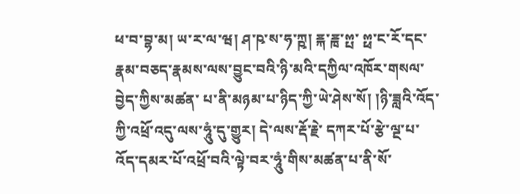ཕ་བ་བྷ་མ། ཡ་ར་ལ་ཝ། ཤ་ཥ་ས་ཧ་ཀྵ། ྈྐ་ྈྑ་ྉྤ་ ྉྥ་ང་རོ་དང་རྣམ་བཅད་རྣམས་ལས་བྱུང་བའི་ཉི་མའི་དཀྱིལ་འཁོར་གསལ་བྱེད་ཀྱིས་མཚན་ པ་ནི་མཉམ་པ་ཉིད་ཀྱི་ཡེ་ཤེས་སོ། །ཉི་ཟླའི་འོད་ཀྱི་འཕྲོ་འདུ་ལས་ཧཱུཾ་དུ་གྱུར། དེ་ལས་རྡོ་རྗེ་ དཀར་པོ་རྩེ་ལྔ་པ་འོད་དམར་པོ་འཕྲོ་བའི་ལྟེ་བར་ཧཱུཾ་གིས་མཚན་པ་ནི་སོ་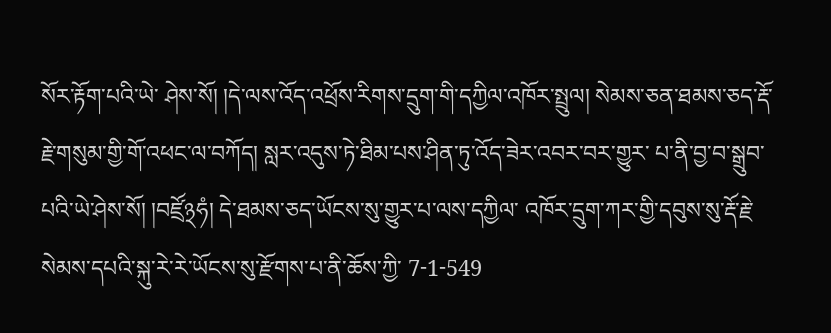སོར་རྟོག་པའི་ཡེ་ ཤེས་སོ། །དེ་ལས་འོད་འཕྲོས་རིགས་དྲུག་གི་དཀྱིལ་འཁོར་སྤྲུལ། སེམས་ཅན་ཐམས་ཅད་རྡོ་ རྗེ་གསུམ་གྱི་གོ་འཕང་ལ་བཀོད། སླར་འདུས་ཏེ་ཐིམ་པས་ཤིན་ཏུ་འོད་ཟེར་འབར་བར་གྱུར་ པ་ནི་བྱ་བ་སྒྲུབ་པའི་ཡེ་ཤེས་སོ། །བཛྲོ྅ཧཾ། དེ་ཐམས་ཅད་ཡོངས་སུ་གྱུར་པ་ལས་དཀྱིལ་ འཁོར་དྲུག་ཀར་གྱི་དབུས་སུ་རྡོ་རྗེ་སེམས་དཔའི་སྐུ་རེ་རེ་ཡོངས་སུ་རྫོགས་པ་ནི་ཆོས་ཀྱི་ 7-1-549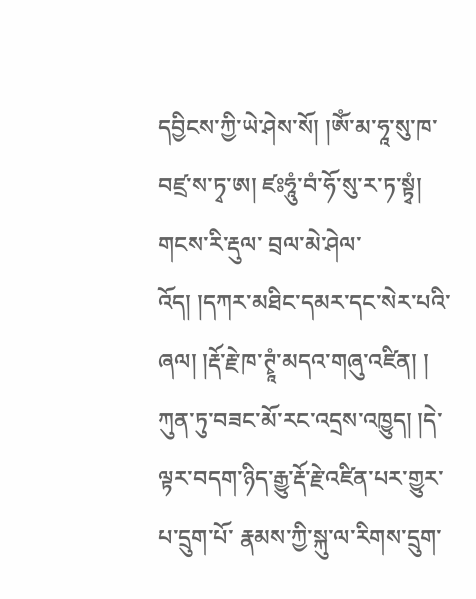དབྱིངས་ཀྱི་ཡེ་ཤེས་སོ། །ༀ་མ་ཧཱ་སུ་ཁ་བཛྲ་ས་ཏྭ་ཨ། ཛཿཧཱུཾ་བཾ་ཧོ་སུ་ར་ཏ་སྟྭཾ། གངས་རི་རྡུལ་ བྲལ་མེ་ཤེལ་འོད། །དཀར་མཐིང་དམར་དང་སེར་པའི་ཞལ། །རྡོ་རྗེ་ཁ་ཊྭཱཾ་མདའ་གཞུ་འཛིན། ། ཀུན་ཏུ་བཟང་མོ་རང་འདྲས་འཁྱུད། །དེ་ལྟར་བདག་ཉིད་རྒྱུ་རྡོ་རྗེ་འཛིན་པར་གྱུར་པ་དྲུག་པོ་ རྣམས་ཀྱི་སྐུ་ལ་རིགས་དྲུག་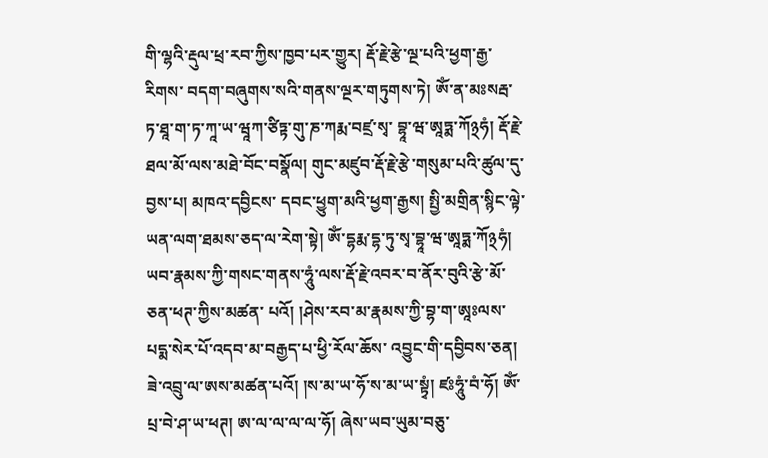གི་ལྷའི་རྡུལ་ཕྲ་རབ་ཀྱིས་ཁྱབ་པར་གྱུར། རྡོ་རྗེ་རྩེ་ལྔ་པའི་ཕྱག་རྒྱ་རིགས་ བདག་བཞུགས་སའི་གནས་ལྔར་གཏུགས་ཏེ། ༀ་ན་མཿསརྦ་ཏ་ཐཱ་ག་ཏ་ཀཱ་ཡ་ཝཱཀ་ཙིཏྟ་གུ་ཎ་ཀརྨ་བཛྲ་སྭ་ བྷཱ་ཝ་ཨཱཏྨ་ཀོ྅ཧཾ། རྡོ་རྗེ་ཐལ་མོ་ལས་མཐེ་བོང་བསྣོལ། གུང་མཛུབ་རྡོ་རྗེ་རྩེ་གསུམ་པའི་ཚུལ་དུ་བྱས་པ། མཁའ་དབྱིངས་ དབང་ཕྱུག་མའི་ཕྱག་རྒྱས། སྤྱི་མགྲིན་སྙིང་ལྟེ་ཡན་ལག་ཐམས་ཅད་ལ་རེག་སྟེ། ༀ་དྷརྨ་དྷ་ཏུ་སྭ་བྷཱ་ཝ་ཨཱཏྨ་ཀོ྅ཧཾ། ཡབ་རྣམས་ཀྱི་གསང་གནས་ཧཱུཾ་ལས་རྡོ་རྗེ་འབར་བ་ནོར་བུའི་རྩེ་མོ་ཅན་ཕཊ་ཀྱིས་མཚན་ པའོ། །ཤེས་རབ་མ་རྣམས་ཀྱི་བྷ་ག་ཨཱཿལས་པདྨ་སེར་པོ་འདབ་མ་བརྒྱད་པ་ཕྱི་རོལ་ཆོས་ འབྱུང་གི་དབྱིབས་ཅན། ཟེ་འབྲུ་ལ་ཨས་མཚན་པའོ། །ས་མ་ཡ་ཧོ་ས་མ་ཡ་སྟྭཾ། ཛཿཧཱུཾ་བཾ་ཧོ། ༀ་པྲ་བེ་ཤ་ཡ་ཕཊ། ཨ་ལ་ལ་ལ་ལ་ཧོ། ཞེས་ཡབ་ཡུམ་བཅུ་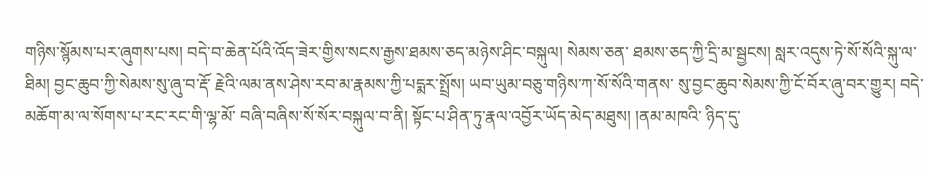གཉིས་སྙོམས་པར་ཞུགས་པས། བདེ་བ་ཆེན་པོའི་འོད་ཟེར་གྱིས་སངས་རྒྱས་ཐམས་ཅད་མཉེས་ཤིང་བསྐུལ། སེམས་ཅན་ ཐམས་ཅད་ཀྱི་དྲི་མ་སྦྱངས། སླར་འདུས་ཏེ་སོ་སོའི་སྐུ་ལ་ཐིམ། བྱང་ཆུབ་ཀྱི་སེམས་སུ་ཞུ་བ་རྡོ་ རྗེའི་ལམ་ནས་ཤེས་རབ་མ་རྣམས་ཀྱི་པདྨར་སྤྲོས། ཡབ་ཡུམ་བཅུ་གཉིས་ཀ་སོ་སོའི་གནས་ སུ་བྱང་ཆུབ་སེམས་ཀྱི་ངོ་བོར་ཞུ་བར་གྱུར། བདེ་མཆོག་མ་ལ་སོགས་པ་རང་རང་གི་ལྷ་མོ་ བཞི་བཞིས་སོ་སོར་བསྐུལ་བ་ནི། སྟོང་པ་ཤིན་ཏུ་རྣལ་འབྱོར་ཡོད་མེད་མཐུས། །ནམ་མཁའི་ ཉིད་དུ་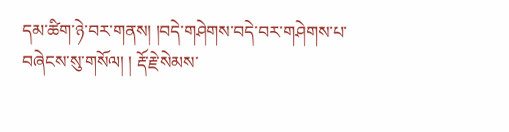དམ་ཚིག་ཉེ་བར་གནས། །བདེ་གཤེགས་བདེ་བར་གཤེགས་པ་བཞེངས་སུ་གསོལ། ། རྡོ་རྗེ་སེམས་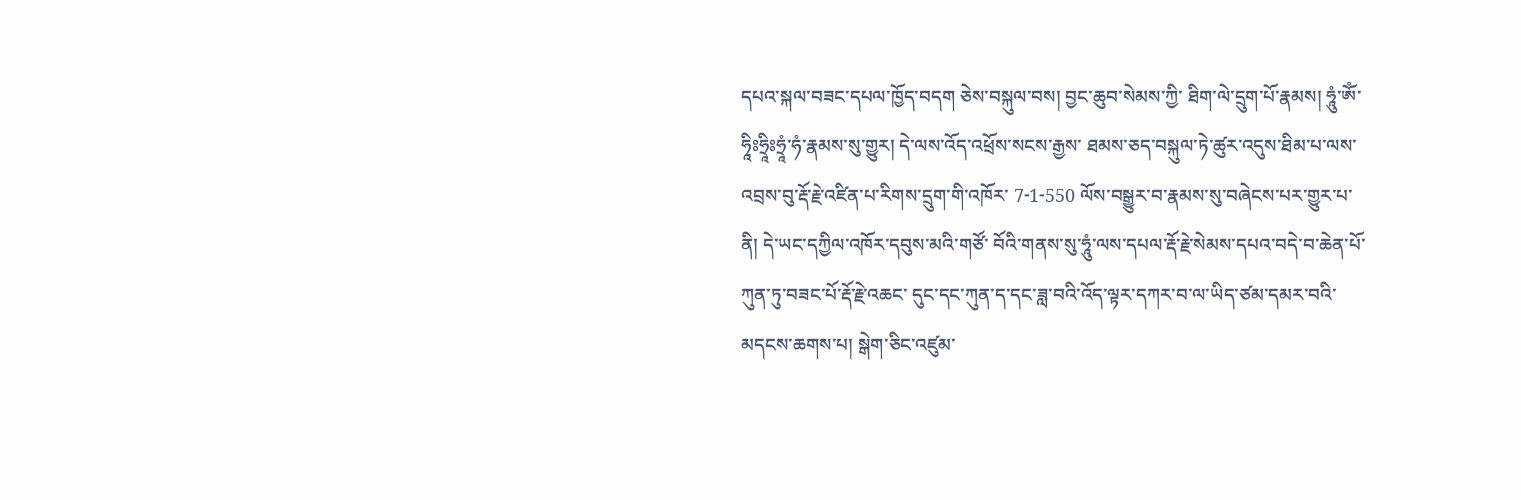དཔའ་སྐལ་བཟང་དཔལ་ཁྱོད་བདག ཅེས་བསྐུལ་བས། བྱང་ཆུབ་སེམས་ཀྱི་ ཐིག་ལེ་དྲུག་པོ་རྣམས། ཧཱུཾ་ༀ་ཧཱིཿཧྲཱིཿཧྲཱཾ་ཧཾ་རྣམས་སུ་གྱུར། དེ་ལས་འོད་འཕྲོས་སངས་རྒྱས་ ཐམས་ཅད་བསྐུལ་ཏེ་ཚུར་འདུས་ཐིམ་པ་ལས་འབྲས་བུ་རྡོ་རྗེ་འཛིན་པ་རིགས་དྲུག་གི་འཁོར་ 7-1-550 ལོས་བསྒྱུར་བ་རྣམས་སུ་བཞེངས་པར་གྱུར་པ་ནི། དེ་ཡང་དཀྱིལ་འཁོར་དབུས་མའི་གཙོ་ བོའི་གནས་སུ་ཧཱུཾ་ལས་དཔལ་རྡོ་རྗེ་སེམས་དཔའ་བདེ་བ་ཆེན་པོ་ཀུན་ཏུ་བཟང་པོ་རྡོ་རྗེ་འཆང་ དུང་དང་ཀུན་ད་དང་ཟླ་བའི་འོད་ལྟར་དཀར་བ་ལ་ཡིད་ཙམ་དམར་བའི་མདངས་ཆགས་པ། སྒེག་ཅིང་འཛུམ་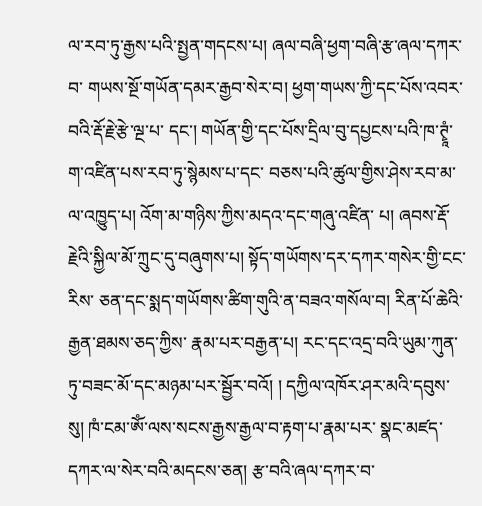ལ་རབ་ཏུ་རྒྱས་པའི་སྤྱན་གདངས་པ། ཞལ་བཞི་ཕྱག་བཞི་རྩ་ཞལ་དཀར་བ་ གཡས་སྔོ་གཡོན་དམར་རྒྱབ་སེར་བ། ཕྱག་གཡས་ཀྱི་དང་པོས་འབར་བའི་རྡོ་རྗེ་རྩེ་ལྔ་པ་ དང་། གཡོན་གྱི་དང་པོས་དྲིལ་བུ་དཔྱངས་པའི་ཁ་ཊྭཱཾ་ག་འཛིན་པས་རབ་ཏུ་སྙེམས་པ་དང་ བཅས་པའི་ཚུལ་གྱིས་ཤེས་རབ་མ་ལ་འཁྱུད་པ། འོག་མ་གཉིས་ཀྱིས་མདའ་དང་གཞུ་འཛིན་ པ། ཞབས་རྡོ་རྗེའི་སྐྱིལ་མོ་ཀྲུང་དུ་བཞུགས་པ། སྟོད་གཡོགས་དར་དཀར་གསེར་གྱི་ངང་རིས་ ཅན་དང་སྨད་གཡོགས་ཚིག་གུའི་ན་བཟའ་གསོལ་བ། རིན་པོ་ཆེའི་རྒྱན་ཐམས་ཅད་ཀྱིས་ རྣམ་པར་བརྒྱན་པ། རང་དང་འདྲ་བའི་ཡུམ་ཀུན་ཏུ་བཟང་མོ་དང་མཉམ་པར་སྦྱོར་བའོ། ། དཀྱིལ་འཁོར་ཤར་མའི་དབུས་སུ། ཁཾ་ངམ་ༀ་ལས་སངས་རྒྱས་རྒྱལ་བ་རྟག་པ་རྣམ་པར་ སྣང་མཛད་དཀར་ལ་སེར་བའི་མདངས་ཅན། རྩ་བའི་ཞལ་དཀར་བ་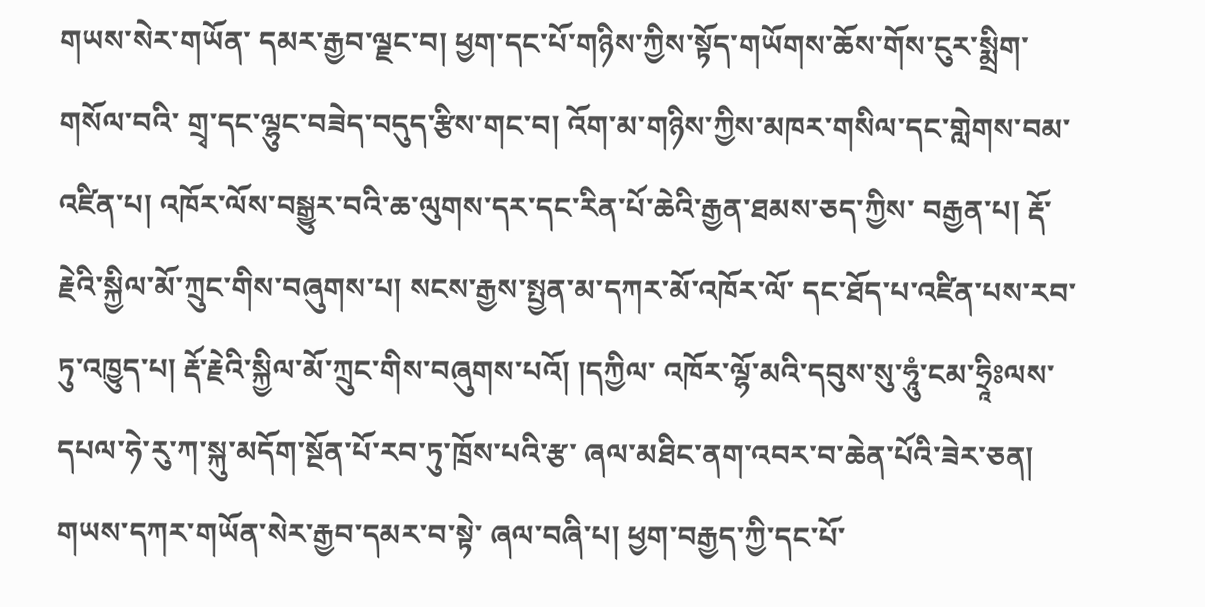གཡས་སེར་གཡོན་ དམར་རྒྱབ་ལྗང་བ། ཕྱག་དང་པོ་གཉིས་ཀྱིས་སྟོད་གཡོགས་ཆོས་གོས་ངུར་སྨྲིག་གསོལ་བའི་ གྲྭ་དང་ལྷུང་བཟེད་བདུད་རྩིས་གང་བ། འོག་མ་གཉིས་ཀྱིས་མཁར་གསིལ་དང་གླེགས་བམ་ འཛིན་པ། འཁོར་ལོས་བསྒྱུར་བའི་ཆ་ལུགས་དར་དང་རིན་པོ་ཆེའི་རྒྱན་ཐམས་ཅད་ཀྱིས་ བརྒྱན་པ། རྡོ་རྗེའི་སྐྱིལ་མོ་ཀྲུང་གིས་བཞུགས་པ། སངས་རྒྱས་སྤྱན་མ་དཀར་མོ་འཁོར་ལོ་ དང་ཐོད་པ་འཛིན་པས་རབ་ཏུ་འཁྱུད་པ། རྡོ་རྗེའི་སྐྱིལ་མོ་ཀྲུང་གིས་བཞུགས་པའོ། །དཀྱིལ་ འཁོར་ལྷོ་མའི་དབུས་སུ་ཧཱུཾ་ངམ་ཧྲཱིཿལས་དཔལ་ཧེ་རུ་ཀ་སྐུ་མདོག་སྔོན་པོ་རབ་ཏུ་ཁྲོས་པའི་རྩ་ ཞལ་མཐིང་ནག་འབར་བ་ཆེན་པོའི་ཟེར་ཅན། གཡས་དཀར་གཡོན་སེར་རྒྱབ་དམར་བ་སྟེ་ ཞལ་བཞི་པ། ཕྱག་བརྒྱད་ཀྱི་དང་པོ་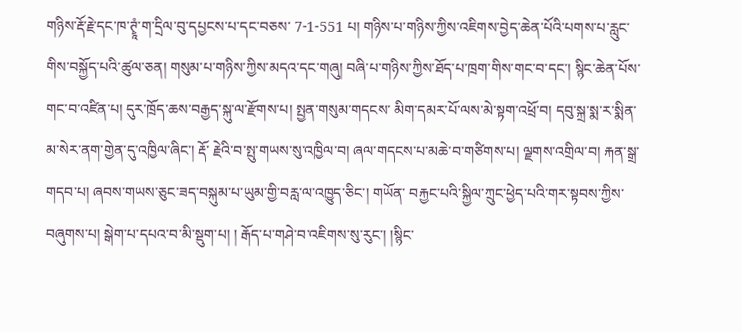གཉིས་རྡོ་རྗེ་དང་ཁ་ཊྭཱཾ་ག་དྲིལ་བུ་དཔྱངས་པ་དང་བཅས་ 7-1-551 པ། གཉིས་པ་གཉིས་ཀྱིས་འཇིགས་བྱེད་ཆེན་པོའི་པགས་པ་རླུང་གིས་བསྐྱོད་པའི་ཚུལ་ཅན། གསུམ་པ་གཉིས་ཀྱིས་མདའ་དང་གཞུ། བཞི་པ་གཉིས་ཀྱིས་ཐོད་པ་ཁྲག་གིས་གང་བ་དང་། སྙིང་ཆེན་པོས་གང་བ་འཛིན་པ། དུར་ཁྲོད་ཆས་བརྒྱད་སྐུ་ལ་རྫོགས་པ། སྤྱན་གསུམ་གདངས་ མིག་དམར་པོ་ལས་མེ་སྟག་འཕྲོ་བ། དབུ་སྐྲ་སྨ་ར་སྨིན་མ་སེར་ནག་གྱེན་དུ་འཁྱིལ་ཞིང་། རྡོ་ རྗེའི་བ་སྤུ་གཡས་སུ་འཁྱིལ་བ། ཞལ་གདངས་པ་མཆེ་བ་གཙིགས་པ། ལྗགས་འགྲིལ་བ། རྐན་སྒྲ་གདབ་པ། ཞབས་གཡས་ཅུང་ཟད་བསྐུམ་པ་ཡུམ་གྱི་བརླ་ལ་འཁྱུད་ཅིང་། གཡོན་ བརྐྱང་པའི་སྐྱིལ་ཀྲུང་ཕྱེད་པའི་གར་སྟབས་ཀྱིས་བཞུགས་པ། སྒེག་པ་དཔའ་བ་མི་སྡུག་པ། ། རྒོད་པ་གཤེ་བ་འཇིགས་སུ་རུང་། །སྙིང་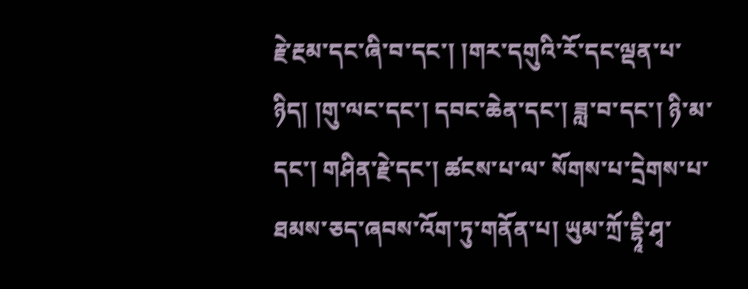རྗེ་རྔམ་དང་ཞི་བ་དང་། །གར་དགུའི་རོ་དང་ལྡན་པ་ ཉིད། །གུ་ལང་དང་། དབང་ཆེན་དང་། ཟླ་བ་དང་། ཉི་མ་དང་། གཤིན་རྗེ་དང་། ཚངས་པ་ལ་ སོགས་པ་དྲེགས་པ་ཐམས་ཅད་ཞབས་འོག་ཏུ་གནོན་པ། ཡུམ་ཀྲོ་དྷཱི་ཤྭ་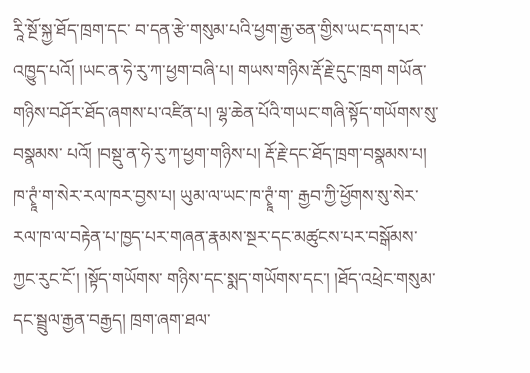རཱི་སྔོ་སྐྱ་ཐོད་ཁྲག་དང་ བ་དན་རྩེ་གསུམ་པའི་ཕྱག་རྒྱ་ཅན་གྱིས་ཡང་དག་པར་འཁྱུད་པའོ། །ཡང་ན་ཧེ་རུ་ཀ་ཕྱག་བཞི་པ། གཡས་གཉིས་རྡོ་རྗེ་དུང་ཁྲག གཡོན་གཉིས་བཤོར་ཐོད་ཞགས་པ་འཛིན་པ། ལྷ་ཆེན་པོའི་གཡང་གཞི་སྟོད་གཡོགས་སུ་བསྣམས་ པའོ། །བསྡུ་ན་ཧེ་རུ་ཀ་ཕྱག་གཉིས་པ། རྡོ་རྗེ་དང་ཐོད་ཁྲག་བསྣམས་པ། ཁ་ཊྭཱཾ་ག་སེར་རལ་ཁར་བྱས་པ། ཡུམ་ལ་ཡང་ཁ་ཊྭཱཾ་ག་ རྒྱབ་ཀྱི་ཕྱོགས་སུ་སེར་རལ་ཁ་ལ་བརྟེན་པ་ཁྱད་པར་གཞན་རྣམས་སྔར་དང་མཚུངས་པར་བསྒོམས་ཀྱང་རུང་ངོ་། །སྟོད་གཡོགས་ གཉིས་དང་སྨད་གཡོགས་དང་། །ཐོད་འཕྲེང་གསུམ་དང་སྦྲུལ་རྒྱན་བརྒྱད། ཁྲག་ཞག་ཐལ་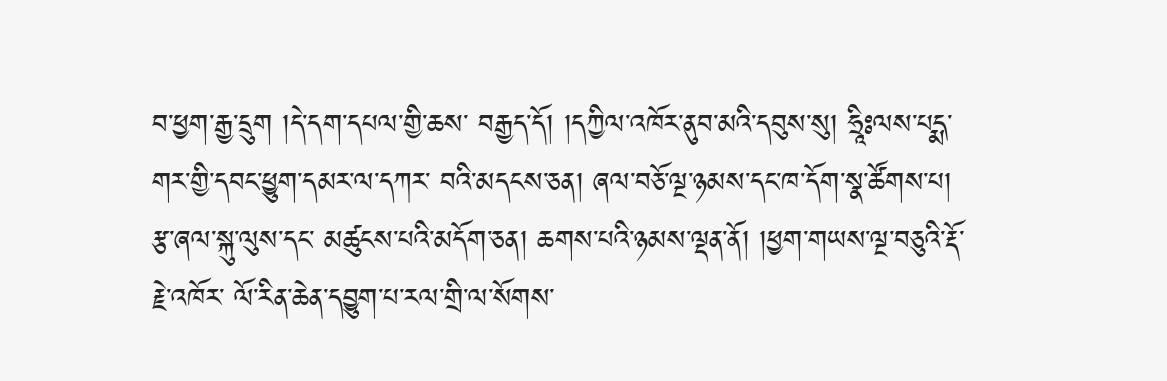བ་ཕྱག་རྒྱ་དྲུག །དེ་དག་དཔལ་གྱི་ཆས་ བརྒྱད་དོ། །དཀྱིལ་འཁོར་ནུབ་མའི་དབུས་སུ། ཧྲཱིཿལས་པདྨ་གར་གྱི་དབང་ཕྱུག་དམར་ལ་དཀར་ བའི་མདངས་ཅན། ཞལ་བཅོ་ལྔ་ཉམས་དང་ཁ་དོག་སྣ་ཚོགས་པ། རྩ་ཞལ་སྐུ་ལུས་དང་ མཚུངས་པའི་མདོག་ཅན། ཆགས་པའི་ཉམས་ལྡན་ནོ། །ཕྱག་གཡས་ལྔ་བཅུའི་རྡོ་རྗེ་འཁོར་ ལོ་རིན་ཆེན་དབྱུག་པ་རལ་གྲི་ལ་སོགས་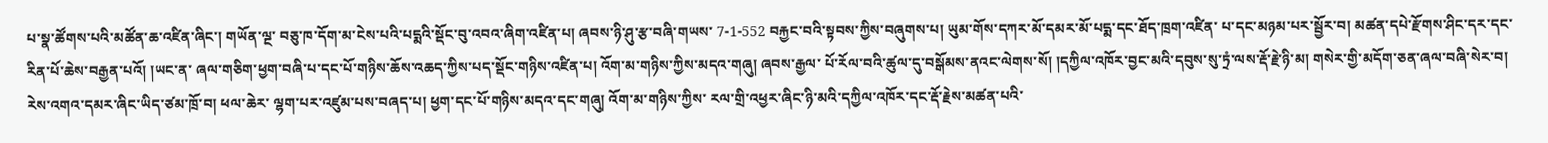པ་སྣ་ཚོགས་པའི་མཚོན་ཆ་འཛིན་ཞིང་། གཡོན་ལྔ་ བཅུ་ཁ་དོག་མ་ངེས་པའི་པདྨའི་སྡོང་བུ་འབའ་ཞིག་འཛིན་པ། ཞབས་ཉི་ཤུ་རྩ་བཞི་གཡས་ 7-1-552 བརྐྱང་བའི་སྟབས་ཀྱིས་བཞུགས་པ། ཡུམ་གོས་དཀར་མོ་དམར་མོ་པདྨ་དང་ཐོད་ཁྲག་འཛིན་ པ་དང་མཉམ་པར་སྦྱོར་བ། མཚན་དཔེ་རྫོགས་ཤིང་དར་དང་རིན་པོ་ཆེས་བརྒྱན་པའོ། །ཡང་ན་ ཞལ་གཅིག་ཕྱག་བཞི་པ་དང་པོ་གཉིས་ཆོས་འཆད་ཀྱིས་པད་སྡོང་གཉིས་འཛིན་པ། འོག་མ་གཉིས་ཀྱིས་མདའ་གཞུ། ཞབས་རྒྱལ་ པོ་རོལ་བའི་ཚུལ་དུ་བསྒོམས་ནའང་ལེགས་སོ། །དཀྱིལ་འཁོར་བྱང་མའི་དབུས་སུ་ཏྲཾ་ལས་རྡོ་རྗེ་ཉི་མ། གསེར་གྱི་མདོག་ཅན་ཞལ་བཞི་སེར་བ། རེས་འགའ་དམར་ཞིང་ཡིད་ཙམ་ཁྲོ་བ། ཕལ་ཆེར་ ལྷག་པར་འཛུམ་པས་བཞད་པ། ཕྱག་དང་པོ་གཉིས་མདའ་དང་གཞུ། འོག་མ་གཉིས་ཀྱིས་ རལ་གྲི་འཕྱར་ཞིང་ཉི་མའི་དཀྱིལ་འཁོར་དང་རྡོ་རྗེས་མཚན་པའི་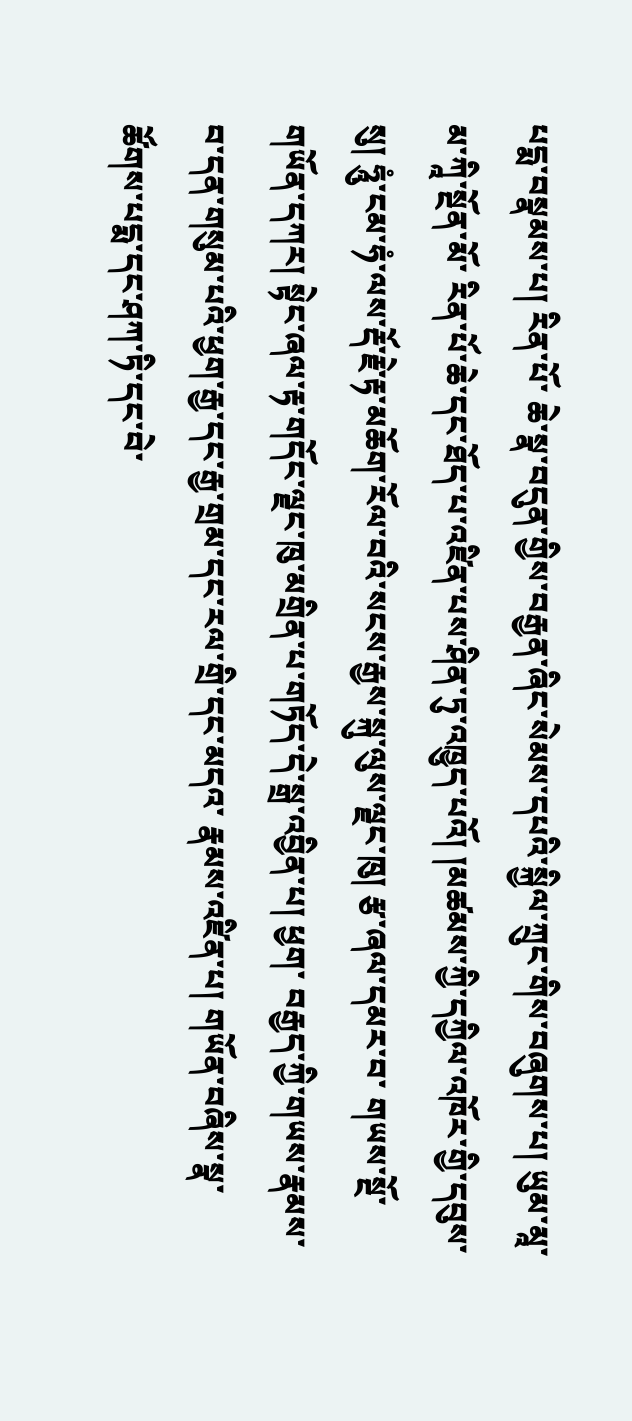པདྨ་བསྣམས་པ། རིན་པོ་ ཆེ་སྣ་བདུན་གྱིས་བརྒྱན་ཞིང་སེམས་དཔའི་སྐྱིལ་ཀྲུང་གིས་བཞུགས་པ། ཡུམ་མཱ་མ་ཀཱི་སྔོན་མོ་ རིན་པོ་ཆེ་དང་ཐོད་པ་འཛིན་པས་ཤིན་ཏུ་འཁྱུད་པའོ། །མཚམས་ཀྱི་དཀྱིལ་འཁོར་གྱི་དབུས་ སུ། ཧཱུཾ་ངམ་ཧཾ་ལས་རྡོ་རྗེ་རྟ་མཆོག་རོལ་བའི་སངས་རྒྱས་སྐུ་ལུས་ལྗང་ཁུ། རྩ་ཞལ་དམར་བ་ གཡས་སྔོ་གཡོན་དཀར། སྟེང་ཞལ་རྟ་གདོང་ལྗང་ཁུ་མགྲིན་པ་གཏོད་དེ་སྒྲ་འབྱིན་པ། ཕྱག་ བརྒྱད་ཀྱི་གཡས་རྣམས་བ་དན་གསུམ་པའི་ཕྱག་རྒྱ་དང་རྒྱ་གྲམ་དང་རལ་གྲི་དང་མདའ་ རྣམས་འཛིན་པ། གཡོན་བཞིས་སྣ་ཚོགས་པདྨ་དང་ཤཀ་ཏི་དང་བེ་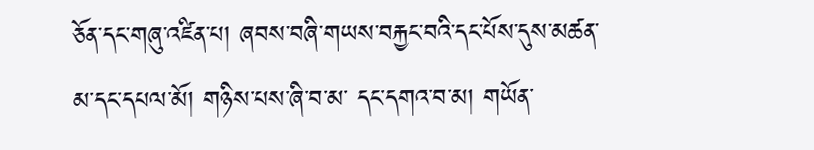ཅོན་དང་གཞུ་འཛིན་པ། ཞབས་བཞི་གཡས་བརྐྱང་བའི་དང་པོས་དུས་མཚན་མ་དང་དཔལ་མོ། གཉིས་པས་ཞི་བ་མ་ དང་དགའ་བ་མ། གཡོན་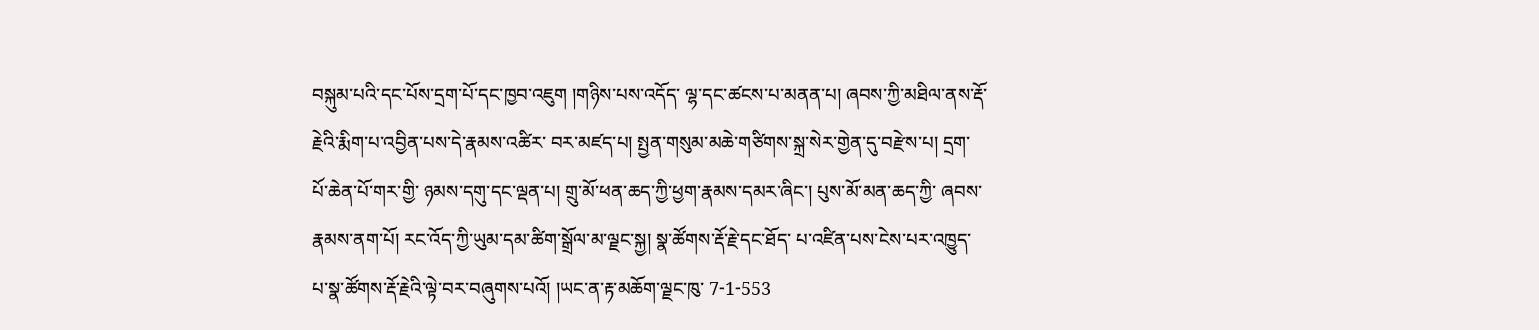བསྐུམ་པའི་དང་པོས་དྲག་པོ་དང་ཁྱབ་འཇུག །གཉིས་པས་འདོད་ ལྷ་དང་ཚངས་པ་མནན་པ། ཞབས་ཀྱི་མཐིལ་ནས་རྡོ་རྗེའི་རྨིག་པ་འབྱིན་པས་དེ་རྣམས་འཚིར་ བར་མཛད་པ། སྤྱན་གསུམ་མཆེ་གཙིགས་སྐྲ་སེར་གྱེན་དུ་བརྫེས་པ། དྲག་པོ་ཆེན་པོ་གར་གྱི་ ཉམས་དགུ་དང་ལྡན་པ། གྲུ་མོ་ཕན་ཆད་ཀྱི་ཕྱག་རྣམས་དམར་ཞིང་། པུས་མོ་མན་ཆད་ཀྱི་ ཞབས་རྣམས་ནག་པོ། རང་འོད་ཀྱི་ཡུམ་དམ་ཚིག་སྒྲོལ་མ་ལྗང་སྐྱ། སྣ་ཚོགས་རྡོ་རྗེ་དང་ཐོད་ པ་འཛིན་པས་ངེས་པར་འཁྱུད་པ་སྣ་ཚོགས་རྡོ་རྗེའི་ལྟེ་བར་བཞུགས་པའོ། །ཡང་ན་རྟ་མཆོག་ལྗང་ཁུ་ 7-1-553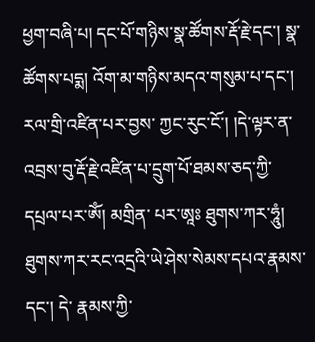ཕྱག་བཞི་པ། དང་པོ་གཉིས་སྣ་ཚོགས་རྡོ་རྗེ་དང་། སྣ་ཚོགས་པདྨ། འོག་མ་གཉིས་མདའ་གསུམ་པ་དང་། རལ་གྲི་འཛིན་པར་བྱས་ ཀྱང་རུང་ངོ་། །དེ་ལྟར་ན་འབྲས་བུ་རྡོ་རྗེ་འཛིན་པ་དྲུག་པོ་ཐམས་ཅད་ཀྱི་དཔྲལ་པར་ༀ། མགྲིན་ པར་ཨཱཿ ཐུགས་ཀར་ཧཱུཾ། ཐུགས་ཀར་རང་འདྲའི་ཡེ་ཤེས་སེམས་དཔའ་རྣམས་དང་། དེ་ རྣམས་ཀྱི་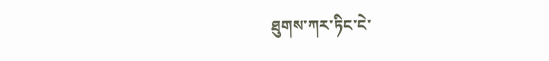ཐུགས་ཀར་ཏིང་ངེ་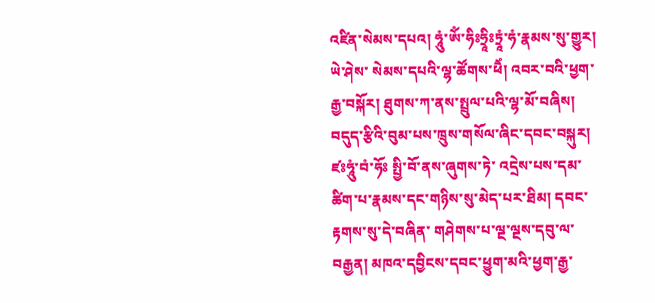འཛིན་སེམས་དཔའ། ཧཱུཾ་ༀ་ཧིཿཧྲཱིཿཏྲཱཾ་ཧཾ་རྣམས་སུ་གྱུར། ཡེ་ཤེས་ སེམས་དཔའི་ལྷ་ཚོགས་ཕཻཾ། འབར་བའི་ཕྱག་རྒྱ་བསྐོར། ཐུགས་ཀ་ནས་སྤྲུལ་པའི་ལྷ་མོ་བཞིས། བདུད་རྩིའི་བུམ་པས་ཁྲུས་གསོལ་ཞིང་དབང་བསྐུར། ཛཿཧཱུཾ་བཾ་ཧོཿ སྤྱི་བོ་ནས་ཞུགས་ཏེ་ འདྲེས་པས་དམ་ཚིག་པ་རྣམས་དང་གཉིས་སུ་མེད་པར་ཐིམ། དབང་རྟགས་སུ་དེ་བཞིན་ གཤེགས་པ་ལྔ་ལྔས་དབུ་ལ་བརྒྱན། མཁའ་དབྱིངས་དབང་ཕྱུག་མའི་ཕྱག་རྒྱ་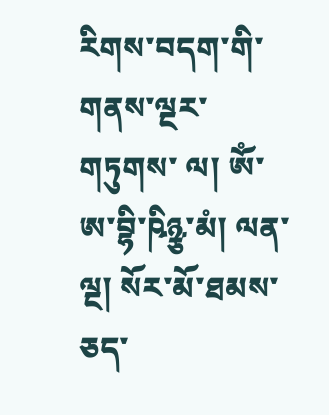རིགས་བདག་གི་གནས་ལྔར་གཏུགས་ ལ། ༀ་ཨ་བྷི་ཥིཉྩ་མཾ། ལན་ལྔ། སོར་མོ་ཐམས་ཅད་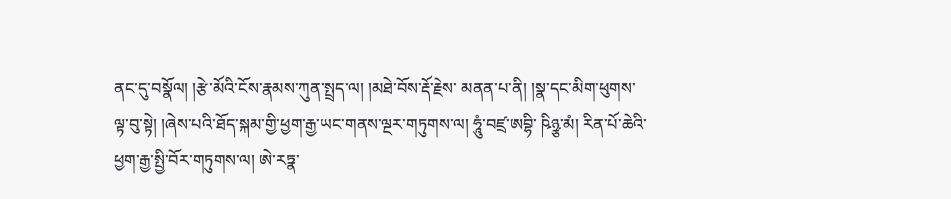ནང་དུ་བསྣོལ། །རྩེ་མོའི་ངོས་རྣམས་ཀུན་སྤྲད་ལ། །མཐེ་བོས་རྡོ་རྗེས་ མནན་པ་ནི། །སྣ་དང་མིག་ཕུགས་ལྟ་བུ་སྟེ། །ཞེས་པའི་ཐོད་སྐམ་གྱི་ཕྱག་རྒྱ་ཡང་གནས་ལྔར་གཏུགས་ལ། ཧཱུཾ་བཛྲ་ཨབྷི་ ཥིཉྩ་མཾ། རིན་པོ་ཆེའི་ཕྱག་རྒྱ་སྤྱི་བོར་གཏུགས་ལ། ཨེ་རཏྣ་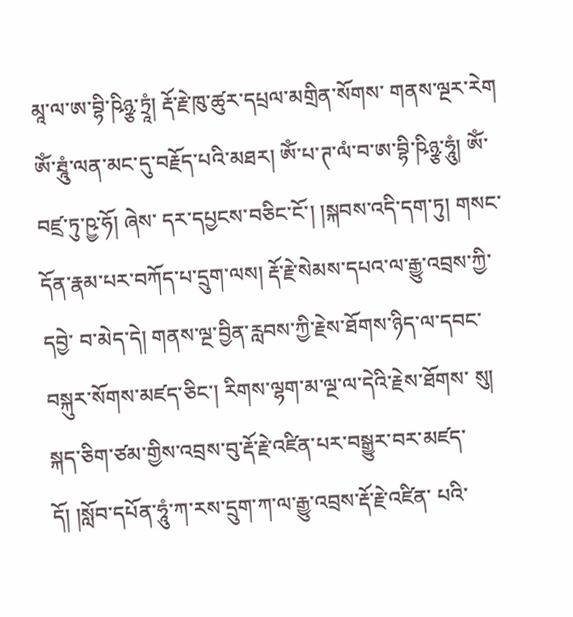མཱ་ལ་ཨ་བྷི་ཥིཉྩ་ཏྲཱཾ། རྡོ་རྗེ་ཁུ་ཚུར་དཔྲལ་མགྲིན་སོགས་ གནས་ལྔར་རེག ༀ་ཊྲཱུཾ་ལན་མང་དུ་བརྗོད་པའི་མཐར། ༀ་པ་ཊ་ལཾ་བ་ཨ་བྷི་ཥིཉྩ་ཧཱུཾ། ༀ་བཛྲ་ཏུ་ཥྱ་ཧོ། ཞེས་ དར་དཔྱངས་བཅིང་ངོ་། །སྐབས་འདི་དག་ཏུ། གསང་དོན་རྣམ་པར་བཀོད་པ་དྲུག་ལས། རྡོ་རྗེ་སེམས་དཔའ་ལ་རྒྱུ་འབྲས་ཀྱི་དབྱེ་ བ་མེད་དེ། གནས་ལྔ་བྱིན་རླབས་ཀྱི་རྗེས་ཐོགས་ཉིད་ལ་དབང་བསྐུར་སོགས་མཛད་ཅིང་། རིགས་ལྷག་མ་ལྔ་ལ་དེའི་རྗེས་ཐོགས་ སུ། སྐད་ཅིག་ཙམ་གྱིས་འབྲས་བུ་རྡོ་རྗེ་འཛིན་པར་བསྒྱུར་བར་མཛད་དོ། །སློབ་དཔོན་ཧཱུཾ་ཀ་རས་དྲུག་ཀ་ལ་རྒྱུ་འབྲས་རྡོ་རྗེ་འཛིན་ པའི་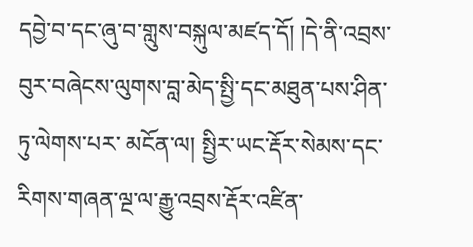དབྱེ་བ་དང་ཞུ་བ་གླུས་བསྐུལ་མཛད་དོ། །དེ་ནི་འབྲས་བུར་བཞེངས་ལུགས་བླ་མེད་སྤྱི་དང་མཐུན་པས་ཤིན་ཏུ་ལེགས་པར་ མངོན་ལ། སྤྱིར་ཡང་རྡོར་སེམས་དང་རིགས་གཞན་ལྔ་ལ་རྒྱུ་འབྲས་རྡོར་འཛིན་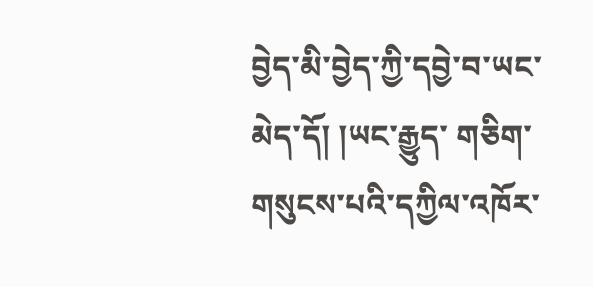བྱེད་མི་བྱེད་ཀྱི་དབྱེ་བ་ཡང་མེད་དོ། །ཡང་རྒྱུད་ གཅིག་གསུངས་པའི་དཀྱིལ་འཁོར་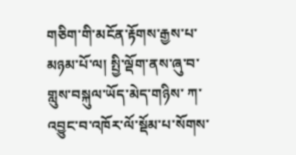གཅིག་གི་མངོན་རྟོགས་རྒྱས་པ་མཉམ་པོ་ལ། སྤྱི་ལྡོག་ནས་ཞུ་བ་གླུས་བསྐུལ་ཡོད་མེད་གཉིས་ ཀ་འབྱུང་བ་འཁོར་ལོ་སྡོམ་པ་སོགས་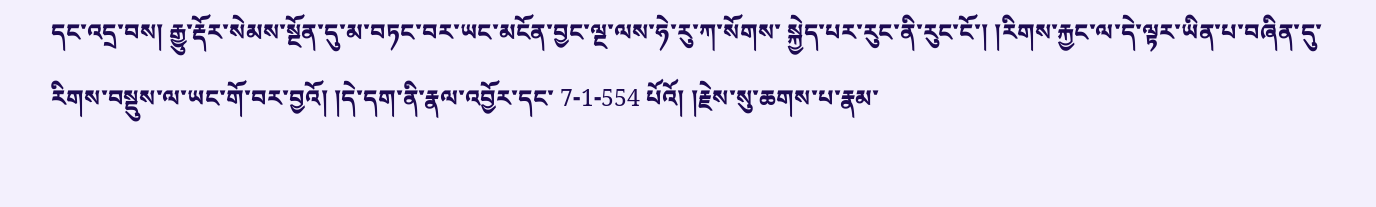དང་འདྲ་བས། རྒྱུ་རྡོར་སེམས་སྔོན་དུ་མ་བཏང་བར་ཡང་མངོན་བྱང་ལྔ་ལས་ཧེ་རུ་ཀ་སོགས་ སྐྱེད་པར་རུང་ནི་རུང་ངོ་། །རིགས་རྐྱང་ལ་དེ་ལྟར་ཡིན་པ་བཞིན་དུ་རིགས་བསྡུས་ལ་ཡང་གོ་བར་བྱའོ། །དེ་དག་ནི་རྣལ་འབྱོར་དང་ 7-1-554 པོའོ། །རྗེས་སུ་ཆགས་པ་རྣམ་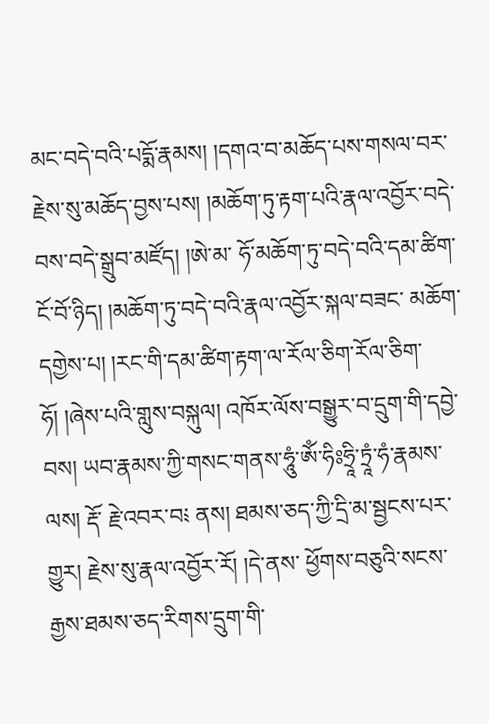མང་བདེ་བའི་པདྨོ་རྣམས། །དགའ་བ་མཆོད་པས་གསལ་བར་ རྗེས་སུ་མཆོད་བྱས་པས། །མཆོག་ཏུ་རྟག་པའི་རྣལ་འབྱོར་བདེ་བས་བདེ་སྒྲུབ་མཛོད། །ཨེ་མ་ ཧོ་མཆོག་ཏུ་བདེ་བའི་དམ་ཚིག་ངོ་བོ་ཉིད། །མཆོག་ཏུ་བདེ་བའི་རྣལ་འབྱོར་སྐལ་བཟང་ མཆོག་དགྱེས་པ། །རང་གི་དམ་ཚིག་རྟག་ལ་རོལ་ཅིག་རོལ་ཅིག་ཧོ། །ཞེས་པའི་གླུས་བསྐུལ། འཁོར་ལོས་བསྒྱུར་བ་དྲུག་གི་དབྱེ་བས། ཡབ་རྣམས་ཀྱི་གསང་གནས་ཧཱུཾ་ༀ་ཧིཿཧྲཱི་ཏྲཱཾ་ཧཾ་རྣམས་ལས། རྡོ་ རྗེ་འབར་བ༴ ནས། ཐམས་ཅད་ཀྱི་དྲི་མ་སྦྱངས་པར་གྱུར། རྗེས་སུ་རྣལ་འབྱོར་རོ། །དེ་ནས་ ཕྱོགས་བཅུའི་སངས་རྒྱས་ཐམས་ཅད་རིགས་དྲུག་གི་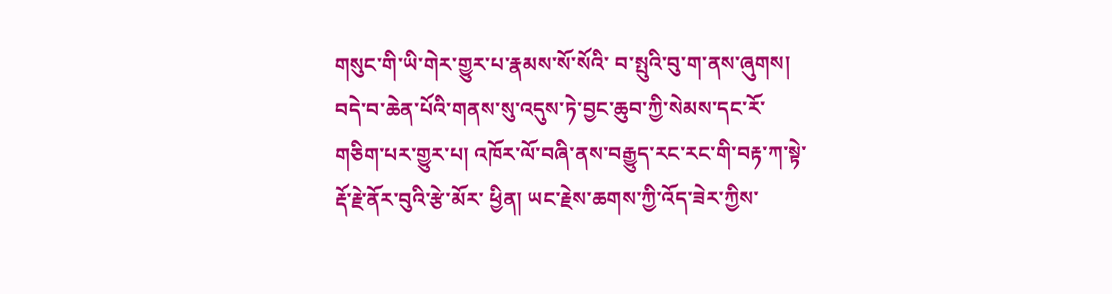གསུང་གི་ཡི་གེར་གྱུར་པ་རྣམས་སོ་སོའི་ བ་སྤུའི་བུ་ག་ནས་ཞུགས། བདེ་བ་ཆེན་པོའི་གནས་སུ་འདུས་ཏེ་བྱང་ཆུབ་ཀྱི་སེམས་དང་རོ་ གཅིག་པར་གྱུར་པ། འཁོར་ལོ་བཞི་ནས་བརྒྱུད་རང་རང་གི་བརྟ་ཀ་སྟེ་རྡོ་རྗེ་ནོར་བུའི་རྩེ་མོར་ ཕྱིན། ཡང་རྗེས་ཆགས་ཀྱི་འོད་ཟེར་ཀྱིས་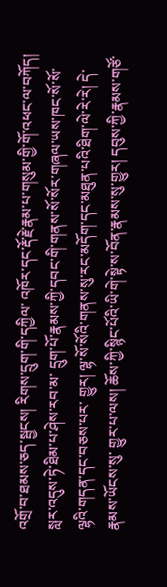འགྲོ་བ་ཐམས་ཅད་སྦྱངས། རིགས་དྲུག་གི་དཀྱིལ་ འཁོར་དང་རྡོ་རྗེ་རྣམ་པ་གསུམ་གྱི་གོ་འཕང་ལ་བཀོད། སླར་འདུས་ཏེ་ཐིམ་པ་ཤེས་རབ་མ་ དྲུག་པོ་རྣམས་ཀྱི་དབང་གི་གནས་སོ་སོར་གཞལ་ཡས་ཁང་སོ་སོ་ལྷའི་གདན་དང་བཅས་པར་ གྱུར། ལྷ་སོ་སོའི་གནས་སུ་རང་མདོག་དང་མཐུན་པའི་ཐིག་ལེ་རེ་རེ། དེ་རྣམས་ཡོངས་སུ་ གྱུར་པ་ལས། ཆོས་ཀྱི་སྙིང་པོའི་ཡི་གེ་སྟེ་ས་བོན་རྣམས་སུ་གྱུར། དབུས་ཀྱི་རྣམས་གཙོ་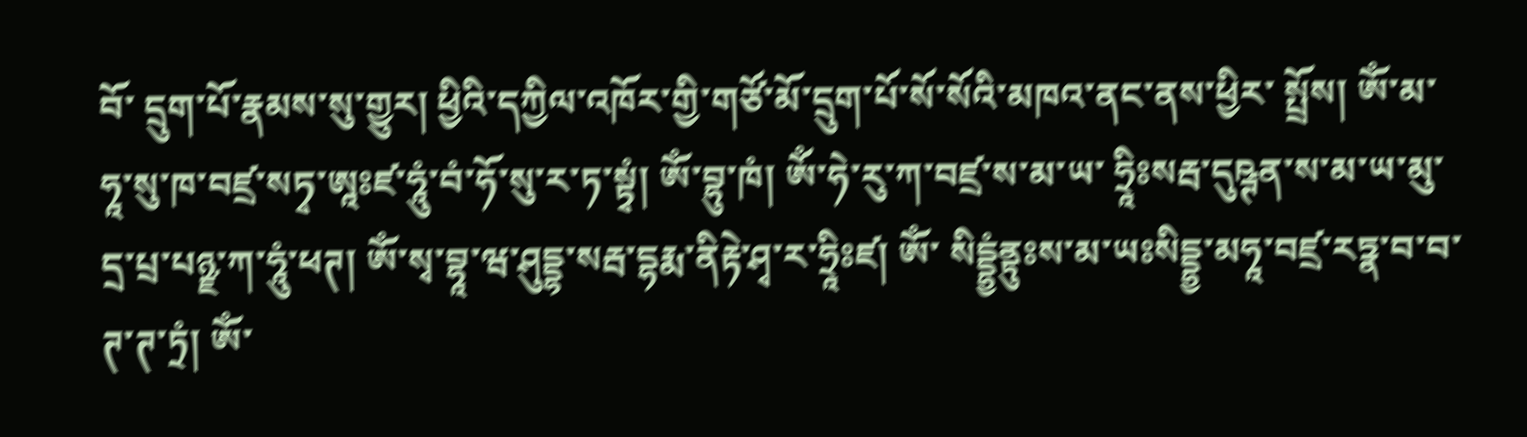བོ་ དྲུག་པོ་རྣམས་སུ་གྱུར། ཕྱིའི་དཀྱིལ་འཁོར་གྱི་གཙོ་མོ་དྲུག་པོ་སོ་སོའི་མཁའ་ནང་ནས་ཕྱིར་ སྤྲོས། ༀ་མ་ཧཱ་སུ་ཁ་བཛྲ་སཏྭ་ཨཱཿཛ་ཧཱུཾ་བཾ་ཧོ་སུ་ར་ཏ་སྟྭཾ། ༀ་བྷུ་ཁཾ། ༀ་ཧེ་རུ་ཀ་བཛྲ་ས་མ་ཡ་ ཧྲཱིཿསརྦ་དུཥྚན་ས་མ་ཡ་མུ་དྲ་པྲ་པཉྫ་ཀ་ཧཱུཾ་ཕཊ། ༀ་སྭ་བྷཱ་ཝ་ཤུདྡྷ་སརྦ་དྷརྨ་ནིརྟེ་ཤྭ་ར་ཧྲཱིཿཛ། ༀ་ སིདྡྷྱཾནྟུཿས་མ་ཡཿསིདྡྷྱ་མཧཱ་བཛྲ་རཏྣ་བ་བ་ཊ་ཊ་ཏྲཾ། ༀ་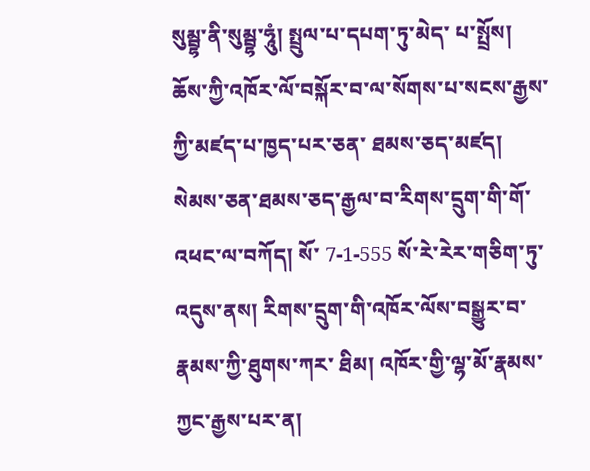སུམྦྷ་ནི་སུམྦྷ་ཧཱུཾ། སྤྲུལ་པ་དཔག་ཏུ་མེད་ པ་སྤྲོས། ཆོས་ཀྱི་འཁོར་ལོ་བསྐོར་བ་ལ་སོགས་པ་སངས་རྒྱས་ཀྱི་མཛད་པ་ཁྱད་པར་ཅན་ ཐམས་ཅད་མཛད། སེམས་ཅན་ཐམས་ཅད་རྒྱལ་བ་རིགས་དྲུག་གི་གོ་འཕང་ལ་བཀོད། སོ་ 7-1-555 སོ་རེ་རེར་གཅིག་ཏུ་འདུས་ནས། རིགས་དྲུག་གི་འཁོར་ལོས་བསྒྱུར་བ་རྣམས་ཀྱི་ཐུགས་ཀར་ ཐིམ། འཁོར་གྱི་ལྷ་མོ་རྣམས་ཀྱང་རྒྱས་པར་ན།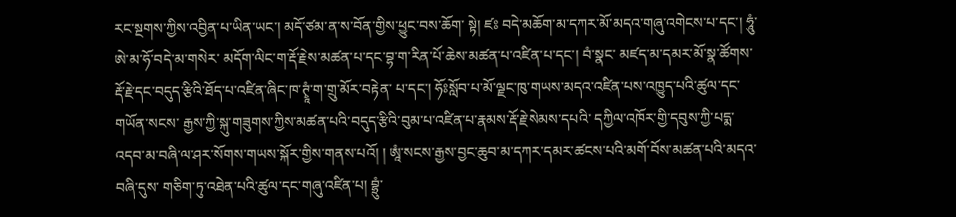རང་སྔགས་ཀྱིས་འབྱིན་པ་ཡིན་ཡང་། མདོ་ཙམ་ན་ས་བོན་གྱིས་ཕྱུང་བས་ཆོག་ སྟེ། ཛཿ བདེ་མཆོག་མ་དཀར་མོ་མདའ་གཞུ་འགེངས་པ་དང་། ཧཱུཾ་ཨེ་མ་ཧོ་བདེ་མ་གསེར་ མདོག་ལིང་ག་རྡོ་རྗེས་མཚན་པ་དང་བྷ་ག་རིན་པོ་ཆེས་མཚན་པ་འཛིན་པ་དང་། བཾ་སྣང་ མཛད་མ་དམར་མོ་སྣ་ཚོགས་རྡོ་རྗེ་དང་བདུད་རྩིའི་ཐོད་པ་འཛིན་ཞིང་ཁ་ཊྭཱཾ་ག་གྲུ་མོར་བརྟེན་ པ་དང་། ཧོཿསློབ་པ་མོ་ལྗང་ཁུ་གཡས་མདའ་འཛིན་པས་འཁྱུད་པའི་ཚུལ་དང་གཡོན་སངས་ རྒྱས་ཀྱི་སྐུ་གཟུགས་ཀྱིས་མཚན་པའི་བདུད་རྩིའི་བུམ་པ་འཛིན་པ་རྣམས་རྡོ་རྗེ་སེམས་དཔའི་ དཀྱིལ་འཁོར་གྱི་དབུས་ཀྱི་པདྨ་འདབ་མ་བཞི་ལ་ཤར་སོགས་གཡས་སྐོར་གྱིས་གནས་པའོ། ། ཨཱཾ་སངས་རྒྱས་བྱང་ཆུབ་མ་དཀར་དམར་ཚངས་པའི་མགོ་བོས་མཚན་པའི་མདའ་བཞི་དུས་ གཅིག་ཏུ་འཐེན་པའི་ཚུལ་དང་གཞུ་འཛིན་པ། བྷྲུཾ་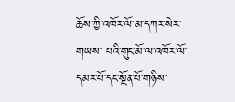ཆོས་ཀྱི་འཁོར་ལོ་མ་དཀར་སེར་གཡས་ པའི་གུང་མོ་ལ་འཁོར་ལོ་དམར་པོ་དང་སྔོན་པོ་གཉིས་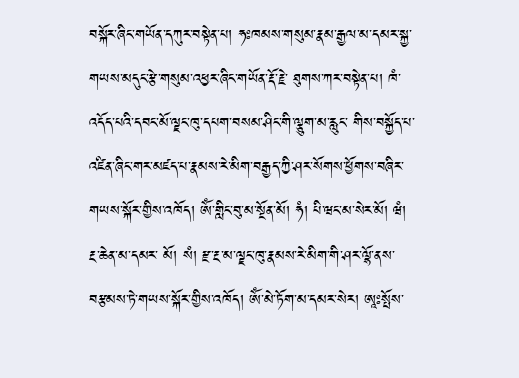བསྐོར་ཞིང་གཡོན་དཀུར་བསྟེན་པ། ཧཿཁམས་གསུམ་རྣམ་རྒྱལ་མ་དམར་སྐྱ་གཡས་མདུང་རྩེ་གསུམ་འཕྱར་ཞིང་གཡོན་རྡོ་རྗེ་ ཐུགས་ཀར་བསྟེན་པ། ཁཾ་འདོད་པའི་དབང་མོ་ལྗང་ཁུ་དཔག་བསམ་ཤིང་གི་ལྕུག་མ་རླུང་ གིས་བསྐྱོད་པ་འཛིན་ཞིང་གར་མཛད་པ་རྣམས་རེ་མིག་བརྒྱད་ཀྱི་ཤར་སོགས་ཕྱོགས་བཞིར་ གཡས་སྐོར་གྱིས་འཁོད། ༀ་གླིང་བུ་མ་སྔོན་མོ། ཧཾ། པི་ཝང་མ་སེར་མོ། ཝཾ། རྔ་ཆེན་མ་དམར་ མོ། སཾ། རྫ་རྔ་མ་ལྗང་ཁུ་རྣམས་རེ་མིག་གི་ཤར་ལྷོ་ནས་བརྩམས་ཏེ་གཡས་སྐོར་གྱིས་འཁོད། ༀ་མེ་ཏོག་མ་དམར་སེར། ཨཱཿསྤོས་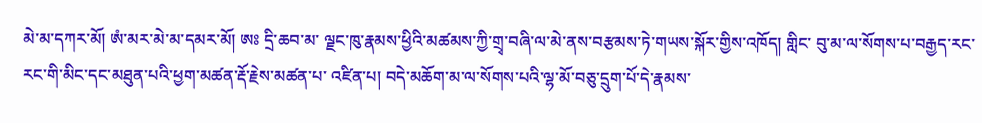མེ་མ་དཀར་མོ། ཨཾ་མར་མེ་མ་དམར་མོ། ཨཿ དྲི་ཆབ་མ་ ལྗང་ཁུ་རྣམས་ཕྱིའི་མཚམས་ཀྱི་གྲྭ་བཞི་ལ་མེ་ནས་བརྩམས་ཏེ་གཡས་སྐོར་གྱིས་འཁོད། གླིང་ བུ་མ་ལ་སོགས་པ་བརྒྱད་རང་རང་གི་མིང་དང་མཐུན་པའི་ཕྱག་མཚན་རྡོ་རྗེས་མཚན་པ་ འཛིན་པ། བདེ་མཆོག་མ་ལ་སོགས་པའི་ལྷ་མོ་བཅུ་དྲུག་པོ་དེ་རྣམས་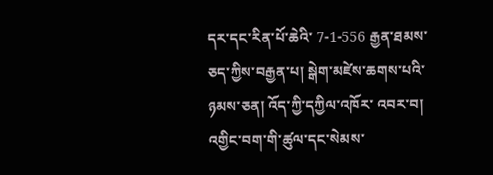དར་དང་རིན་པོ་ཆེའི་ 7-1-556 རྒྱན་ཐམས་ཅད་ཀྱིས་བརྒྱན་པ། སྒེག་མཛེས་ཆགས་པའི་ཉམས་ཅན། འོད་ཀྱི་དཀྱིལ་འཁོར་ འབར་བ། འགྱིང་བག་གི་ཚུལ་དང་སེམས་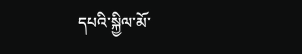དཔའི་སྐྱིལ་མོ་